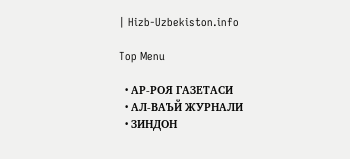| Hizb-Uzbekiston.info

Top Menu

  • АР-РОЯ ГАЗЕТАСИ
  • АЛ-ВАЪЙ ЖУРНАЛИ
  • ЗИНДОН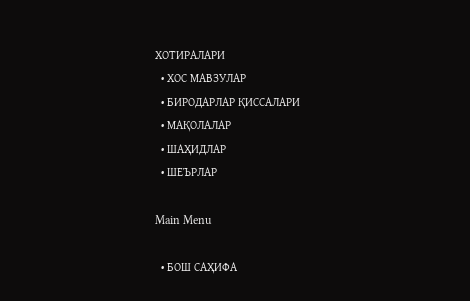ХОТИРАЛАРИ
  • ХОС МАВЗУЛАР
  • БИРОДАРЛАР ҚИССАЛАРИ
  • МАҚОЛАЛАР
  • ШАҲИДЛАР
  • ШЕЪРЛАР

Main Menu

  • БОШ САҲИФА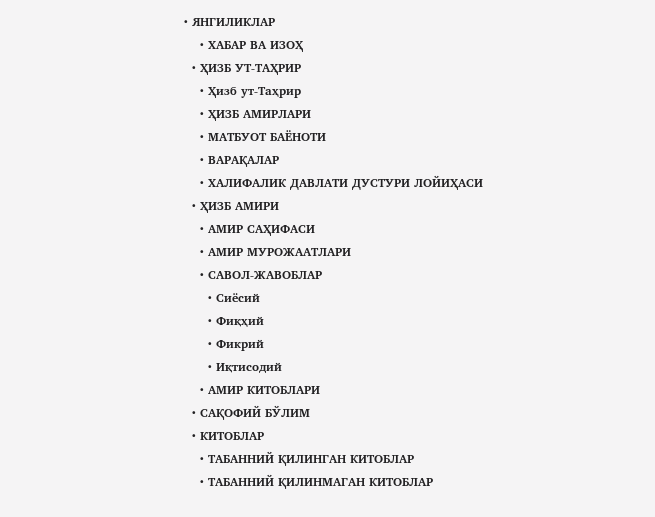• ЯНГИЛИКЛАР
    • ХАБАР ВА ИЗОҲ
  • ҲИЗБ УТ-ТАҲРИР
    • Ҳизб ут-Таҳрир
    • ҲИЗБ АМИРЛАРИ
    • МАТБУОТ БАЁНОТИ
    • ВАРАҚАЛАР
    • ХАЛИФАЛИК ДАВЛАТИ ДУСТУРИ ЛОЙИҲАСИ
  • ҲИЗБ АМИРИ
    • АМИР САҲИФАСИ
    • АМИР МУРОЖААТЛАРИ
    • САВОЛ-ЖАВОБЛАР
      • Сиёсий
      • Фиқҳий
      • Фикрий
      • Иқтисодий
    • АМИР КИТОБЛАРИ
  • САҚОФИЙ БЎЛИМ
  • КИТОБЛАР
    • ТАБАННИЙ ҚИЛИНГАН КИТОБЛАР
    • ТАБАННИЙ ҚИЛИНМАГАН КИТОБЛАР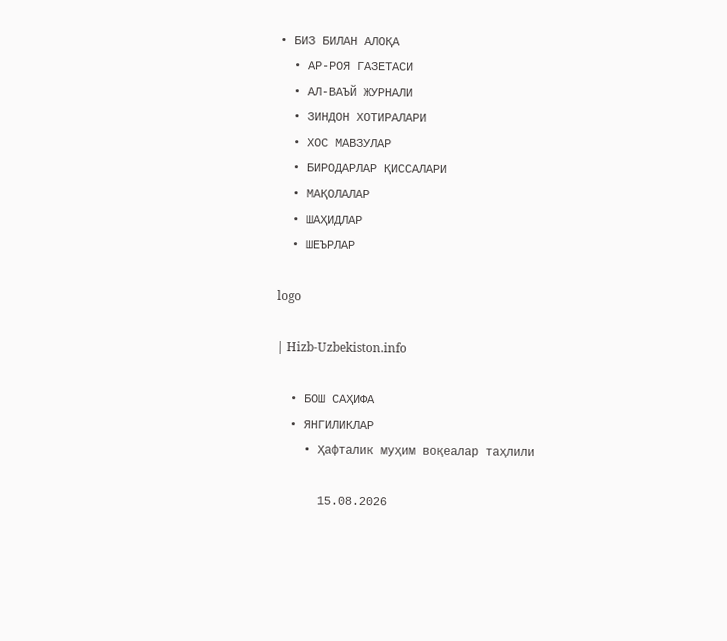• БИЗ БИЛАН АЛОҚА
  • АР-РОЯ ГАЗЕТАСИ
  • АЛ-ВАЪЙ ЖУРНАЛИ
  • ЗИНДОН ХОТИРАЛАРИ
  • ХОС МАВЗУЛАР
  • БИРОДАРЛАР ҚИССАЛАРИ
  • МАҚОЛАЛАР
  • ШАҲИДЛАР
  • ШЕЪРЛАР

logo

| Hizb-Uzbekiston.info

  • БОШ САҲИФА
  • ЯНГИЛИКЛАР
    • Ҳафталик муҳим воқеалар таҳлили

      15.08.2026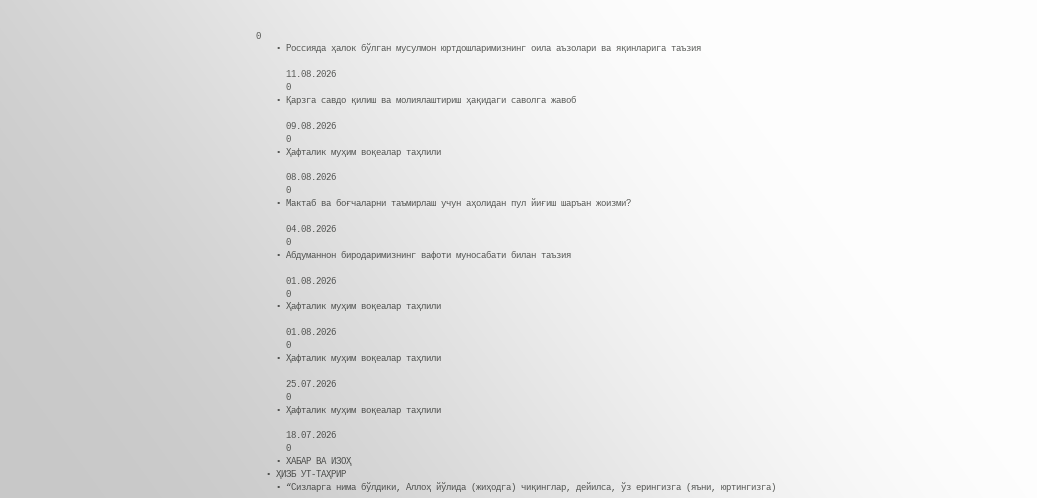0
    • Россияда ҳалок бўлган мусулмон юртдошларимизнинг оила аъзолари ва яқинларига таъзия

      11.08.2026
      0
    • Қарзга савдо қилиш ва молиялаштириш ҳақидаги саволга жавоб

      09.08.2026
      0
    • Ҳафталик муҳим воқеалар таҳлили

      08.08.2026
      0
    • Мактаб ва боғчаларни таъмирлаш учун аҳолидан пул йиғиш шаръан жоизми?

      04.08.2026
      0
    • Абдуманнон биродаримизнинг вафоти муносабати билан таъзия

      01.08.2026
      0
    • Ҳафталик муҳим воқеалар таҳлили

      01.08.2026
      0
    • Ҳафталик муҳим воқеалар таҳлили

      25.07.2026
      0
    • Ҳафталик муҳим воқеалар таҳлили

      18.07.2026
      0
    • ХАБАР ВА ИЗОҲ
  • ҲИЗБ УТ-ТАҲРИР
    • “Сизларга нима бўлдики, Аллоҳ йўлида (жиҳодга) чиқинглар, дейилса, ўз ерингизга (яъни, юртингизга)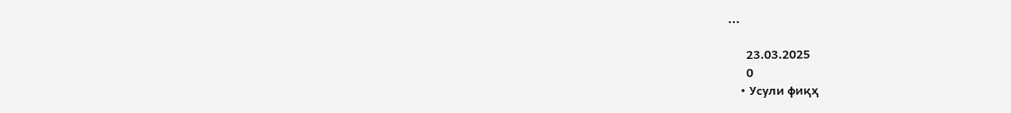...

      23.03.2025
      0
    • Усули фиқҳ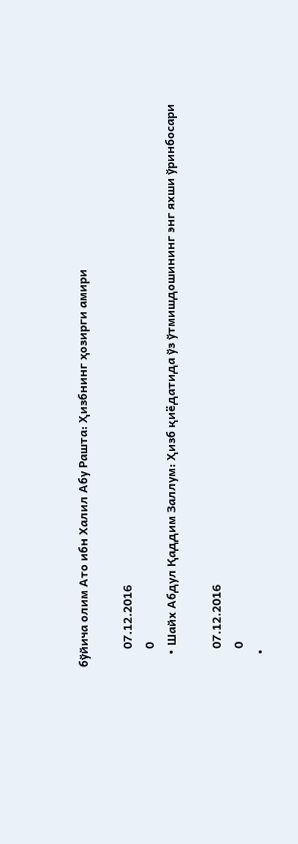бўйича олим Ато ибн Халил Абу Рашта: Ҳизбнинг ҳозирги амири

      07.12.2016
      0
    • Шайх Абдул Қаддим Заллум: Ҳизб қиёдатида ўз ўтмишдошининг энг яхши ўринбосари

      07.12.2016
      0
    •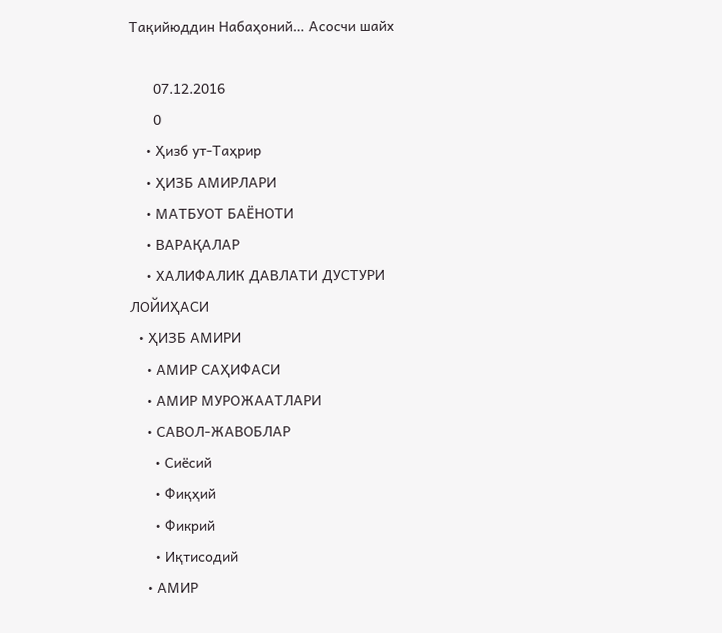Тақийюддин Набаҳоний… Асосчи шайх

      07.12.2016
      0
    • Ҳизб ут-Таҳрир
    • ҲИЗБ АМИРЛАРИ
    • МАТБУОТ БАЁНОТИ
    • ВАРАҚАЛАР
    • ХАЛИФАЛИК ДАВЛАТИ ДУСТУРИ ЛОЙИҲАСИ
  • ҲИЗБ АМИРИ
    • АМИР САҲИФАСИ
    • АМИР МУРОЖААТЛАРИ
    • САВОЛ-ЖАВОБЛАР
      • Сиёсий
      • Фиқҳий
      • Фикрий
      • Иқтисодий
    • АМИР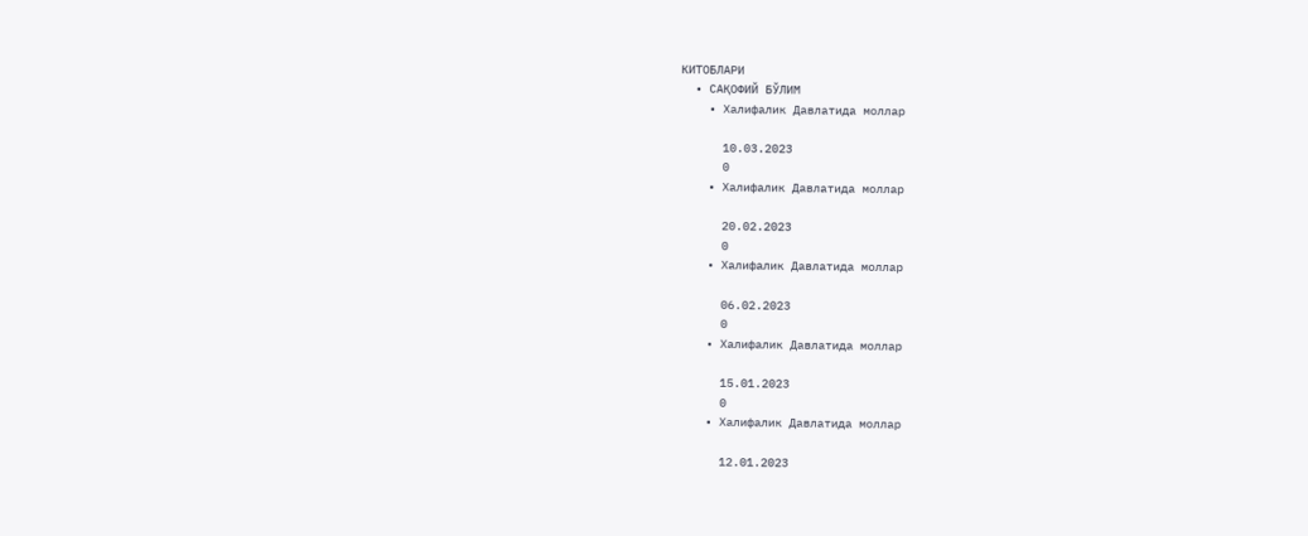КИТОБЛАРИ
  • САҚОФИЙ БЎЛИМ
    • Халифалик Давлатида моллар

      10.03.2023
      0
    • Халифалик Давлатида моллар

      20.02.2023
      0
    • Халифалик Давлатида моллар

      06.02.2023
      0
    • Халифалик Давлатида моллар

      15.01.2023
      0
    • Халифалик Давлатида моллар

      12.01.2023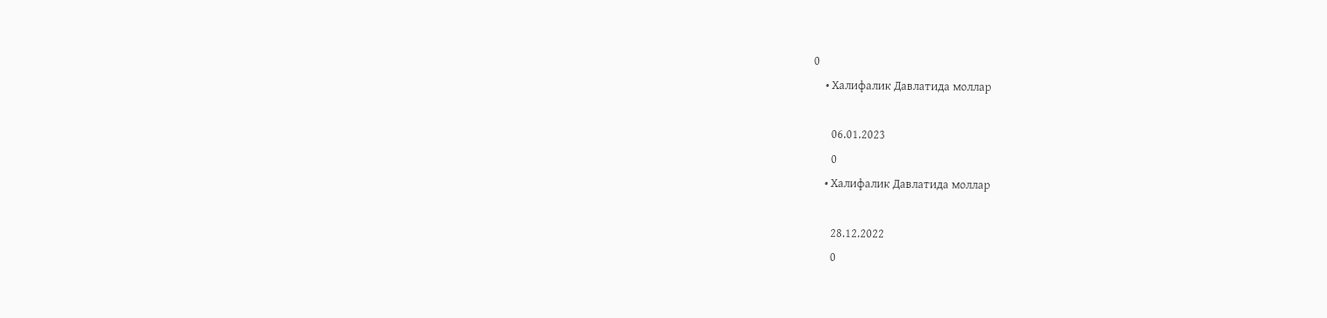0
    • Халифалик Давлатида моллар

      06.01.2023
      0
    • Халифалик Давлатида моллар

      28.12.2022
      0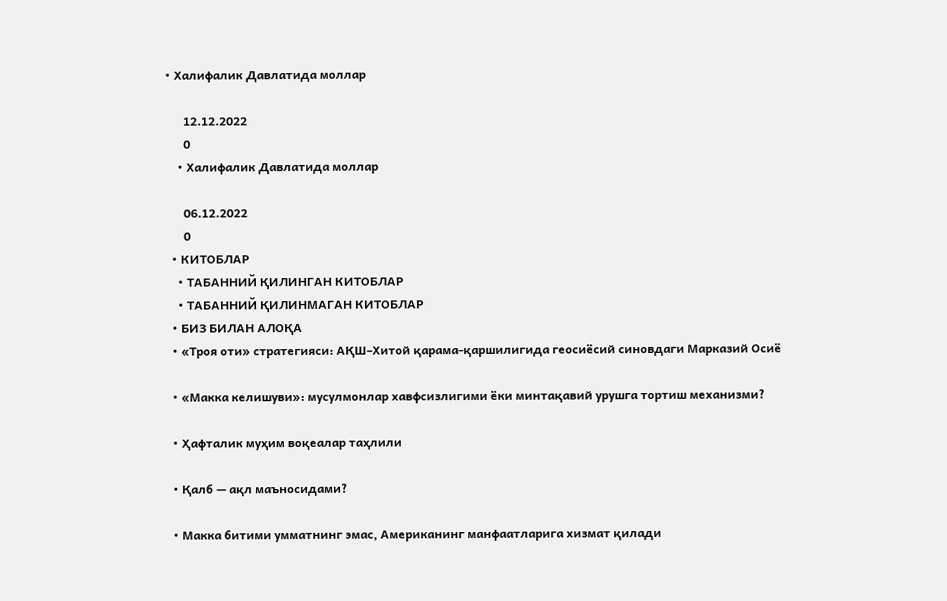• Халифалик Давлатида моллар

      12.12.2022
      0
    • Халифалик Давлатида моллар

      06.12.2022
      0
  • КИТОБЛАР
    • ТАБАННИЙ ҚИЛИНГАН КИТОБЛАР
    • ТАБАННИЙ ҚИЛИНМАГАН КИТОБЛАР
  • БИЗ БИЛАН АЛОҚА
  • «Троя оти» стратегияси: АҚШ–Хитой қарама-қаршилигида геосиёсий синовдаги Марказий Осиё

  • «Макка келишуви»: мусулмонлар хавфсизлигими ёки минтақавий урушга тортиш механизми?

  • Ҳафталик муҳим воқеалар таҳлили

  • Қалб — ақл маъносидами?

  • Макка битими умматнинг эмас, Американинг манфаатларига хизмат қилади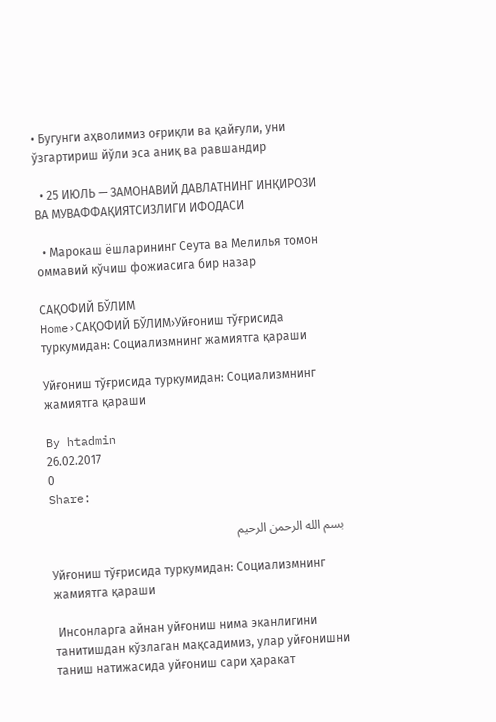• Бугунги аҳволимиз оғриқли ва қайғули, уни ўзгартириш йўли эса аниқ ва равшандир

  • 25 ИЮЛЬ — ЗАМОНАВИЙ ДАВЛАТНИНГ ИНҚИРОЗИ ВА МУВАФФАҚИЯТСИЗЛИГИ ИФОДАСИ

  • Марокаш ёшларининг Сеута ва Мелилья томон оммавий кўчиш фожиасига бир назар

САҚОФИЙ БЎЛИМ
Home›САҚОФИЙ БЎЛИМ›Уйғониш тўғрисида туркумидан: Социализмнинг жамиятга қараши

Уйғониш тўғрисида туркумидан: Социализмнинг жамиятга қараши

By htadmin
26.02.2017
0
Share:

بسم الله الرحمن الرحيم

Уйғониш тўғрисида туркумидан: Социализмнинг жамиятга қараши

 Инсонларга айнан уйғониш нима эканлигини танитишдан кўзлаган мақсадимиз, улар уйғонишни таниш натижасида уйғониш сари ҳаракат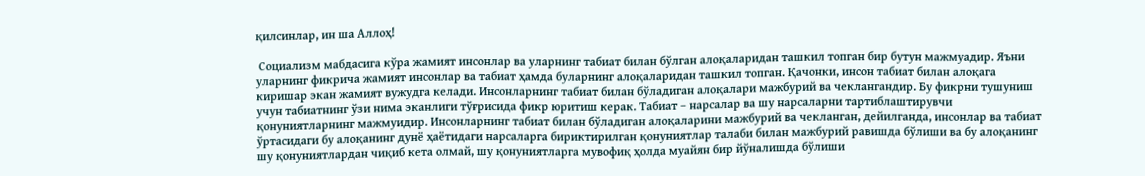қилсинлар, ин ша Аллоҳ!

 Социализм мабдасига кўра жамият инсонлар ва уларнинг табиат билан бўлган алоқаларидан ташкил топган бир бутун мажмуадир. Яъни уларнинг фикрича жамият инсонлар ва табиат ҳамда буларнинг алоқаларидан ташкил топган. Қачонки, инсон табиат билан алоқага киришар экан жамият вужудга келади. Инсонларнинг табиат билан бўладиган алоқалари мажбурий ва чеклангандир. Бу фикрни тушуниш учун табиатнинг ўзи нима эканлиги тўғрисида фикр юритиш керак. Табиат – нарсалар ва шу нарсаларни тартиблаштирувчи қонуниятларнинг мажмуидир. Инсонларнинг табиат билан бўладиган алоқаларини мажбурий ва чекланган, дейилганда, инсонлар ва табиат ўртасидаги бу алоқанинг дунё ҳаётидаги нарсаларга бириктирилган қонуниятлар талаби билан мажбурий равишда бўлиши ва бу алоқанинг шу қонуниятлардан чиқиб кета олмай, шу қонуниятларга мувофиқ ҳолда муайян бир йўналишда бўлиши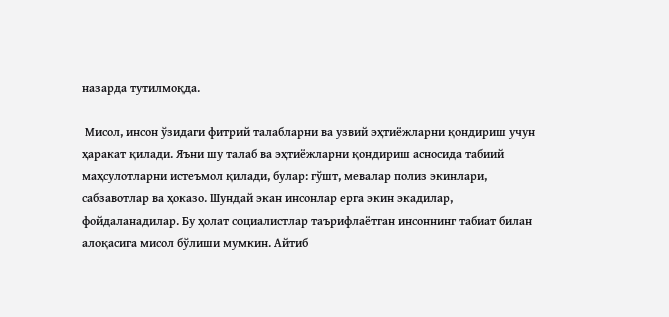назарда тутилмоқда.

 Мисол, инсон ўзидаги фитрий талабларни ва узвий эҳтиёжларни қондириш учун ҳаракат қилади. Яъни шу талаб ва эҳтиёжларни қондириш асносида табиий маҳсулотларни истеъмол қилади, булар: гўшт, мевалар полиз экинлари, сабзавотлар ва ҳоказо. Шундай экан инсонлар ерга экин экадилар, фойдаланадилар. Бу ҳолат социалистлар таърифлаётган инсоннинг табиат билан алоқасига мисол бўлиши мумкин. Айтиб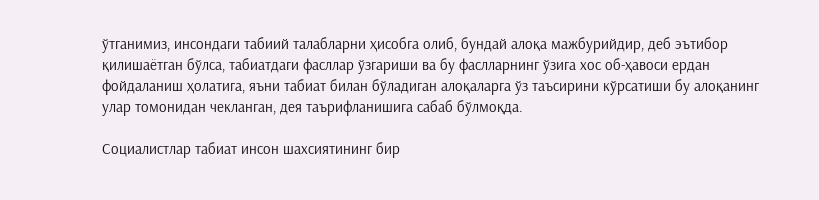ўтганимиз, инсондаги табиий талабларни ҳисобга олиб, бундай алоқа мажбурийдир, деб эътибор қилишаётган бўлса, табиатдаги фасллар ўзгариши ва бу фаслларнинг ўзига хос об-ҳавоси ердан фойдаланиш ҳолатига, яъни табиат билан бўладиган алоқаларга ўз таъсирини кўрсатиши бу алоқанинг улар томонидан чекланган, дея таърифланишига сабаб бўлмоқда.

Социалистлар табиат инсон шахсиятининг бир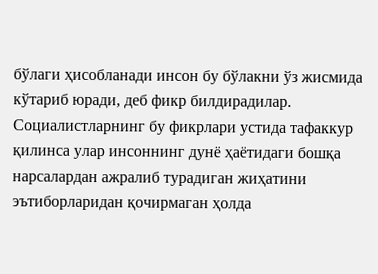бўлаги ҳисобланади инсон бу бўлакни ўз жисмида кўтариб юради, деб фикр билдирадилар. Социалистларнинг бу фикрлари устида тафаккур қилинса улар инсоннинг дунё ҳаётидаги бошқа нарсалардан ажралиб турадиган жиҳатини эътиборларидан қочирмаган ҳолда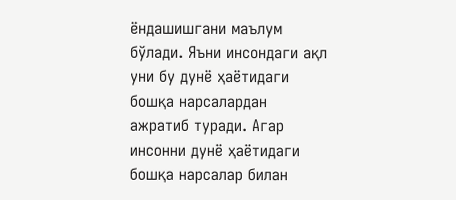ёндашишгани маълум бўлади. Яъни инсондаги ақл уни бу дунё ҳаётидаги бошқа нарсалардан ажратиб туради. Агар инсонни дунё ҳаётидаги бошқа нарсалар билан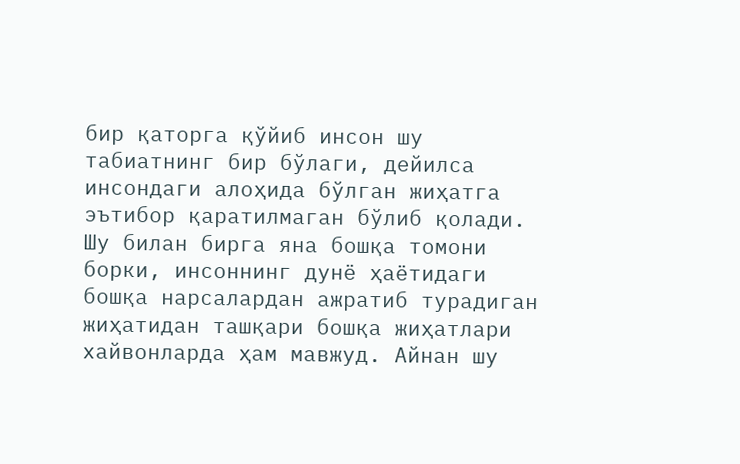бир қаторга қўйиб инсон шу табиатнинг бир бўлаги, дейилса инсондаги алоҳида бўлган жиҳатга эътибор қаратилмаган бўлиб қолади. Шу билан бирга яна бошқа томони борки, инсоннинг дунё ҳаётидаги бошқа нарсалардан ажратиб турадиган жиҳатидан ташқари бошқа жиҳатлари хайвонларда ҳам мавжуд. Айнан шу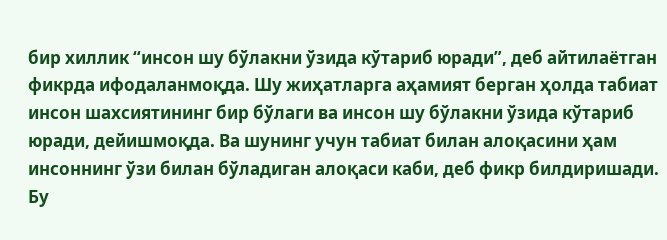бир хиллик “инсон шу бўлакни ўзида кўтариб юради”, деб айтилаётган фикрда ифодаланмоқда. Шу жиҳатларга аҳамият берган ҳолда табиат инсон шахсиятининг бир бўлаги ва инсон шу бўлакни ўзида кўтариб юради, дейишмоқда. Ва шунинг учун табиат билан алоқасини ҳам инсоннинг ўзи билан бўладиган алоқаси каби, деб фикр билдиришади. Бу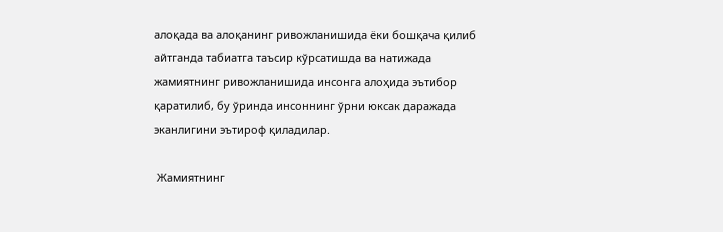алоқада ва алоқанинг ривожланишида ёки бошқача қилиб айтганда табиатга таъсир кўрсатишда ва натижада жамиятнинг ривожланишида инсонга алоҳида эътибор қаратилиб, бу ўринда инсоннинг ўрни юксак даражада эканлигини эътироф қиладилар.

 Жамиятнинг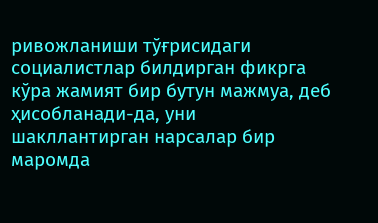ривожланиши тўғрисидаги социалистлар билдирган фикрга кўра жамият бир бутун мажмуа, деб ҳисобланади-да, уни шакллантирган нарсалар бир маромда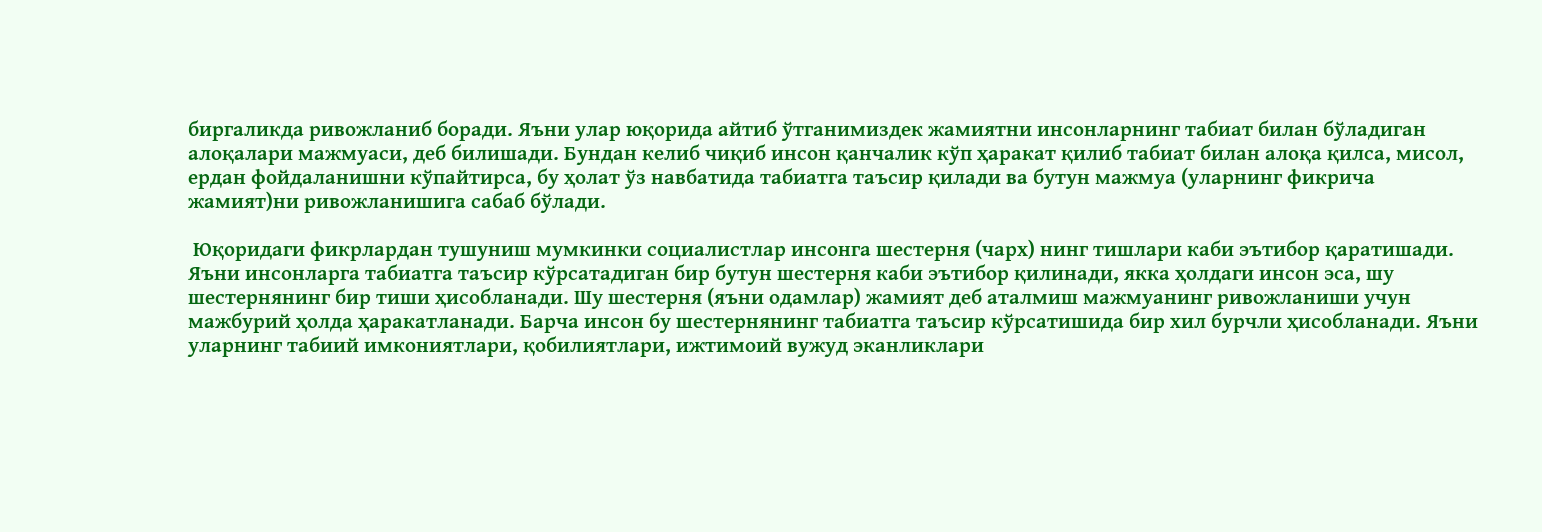биргаликда ривожланиб боради. Яъни улар юқорида айтиб ўтганимиздек жамиятни инсонларнинг табиат билан бўладиган алоқалари мажмуаси, деб билишади. Бундан келиб чиқиб инсон қанчалик кўп ҳаракат қилиб табиат билан алоқа қилса, мисол, ердан фойдаланишни кўпайтирса, бу ҳолат ўз навбатида табиатга таъсир қилади ва бутун мажмуа (уларнинг фикрича жамият)ни ривожланишига сабаб бўлади.

 Юқоридаги фикрлардан тушуниш мумкинки социалистлар инсонга шестерня (чарх) нинг тишлари каби эътибор қаратишади. Яъни инсонларга табиатга таъсир кўрсатадиган бир бутун шестерня каби эътибор қилинади, якка ҳолдаги инсон эса, шу шестернянинг бир тиши ҳисобланади. Шу шестерня (яъни одамлар) жамият деб аталмиш мажмуанинг ривожланиши учун мажбурий ҳолда ҳаракатланади. Барча инсон бу шестернянинг табиатга таъсир кўрсатишида бир хил бурчли ҳисобланади. Яъни уларнинг табиий имкониятлари, қобилиятлари, ижтимоий вужуд эканликлари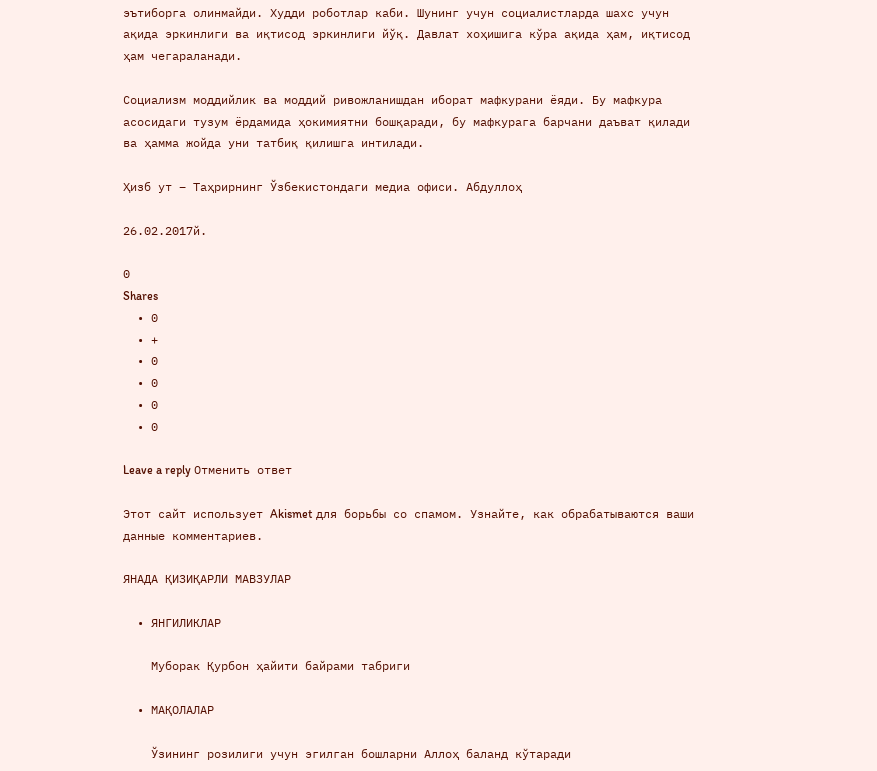эътиборга олинмайди. Худди роботлар каби. Шунинг учун социалистларда шахс учун ақида эркинлиги ва иқтисод эркинлиги йўқ. Давлат хоҳишига кўра ақида ҳам, иқтисод ҳам чегараланади.

Социализм моддийлик ва моддий ривожланишдан иборат мафкурани ёяди. Бу мафкура асосидаги тузум ёрдамида ҳокимиятни бошқаради, бу мафкурага барчани даъват қилади ва ҳамма жойда уни татбиқ қилишга интилади.

Ҳизб ут – Таҳрирнинг Ўзбекистондаги медиа офиси. Абдуллоҳ

26.02.2017й.

0
Shares
  • 0
  • +
  • 0
  • 0
  • 0
  • 0

Leave a reply Отменить ответ

Этот сайт использует Akismet для борьбы со спамом. Узнайте, как обрабатываются ваши данные комментариев.

ЯНАДА ҚИЗИҚАРЛИ МАВЗУЛАР

  • ЯНГИЛИКЛАР

    Муборак Қурбон ҳайити байрами табриги

  • МАҚОЛАЛАР

    Ўзининг розилиги учун эгилган бошларни Аллоҳ баланд кўтаради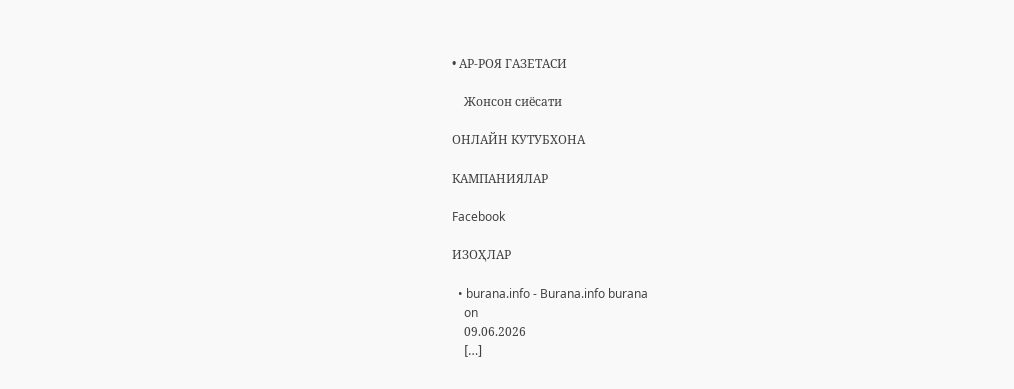• АР-РОЯ ГАЗЕТАСИ

    Жонсон сиёсати

ОНЛАЙН КУТУБХОНА

КАМПАНИЯЛАР

Facebook

ИЗОҲЛАР

  • burana.info - Burana.info burana
    on
    09.06.2026
    […]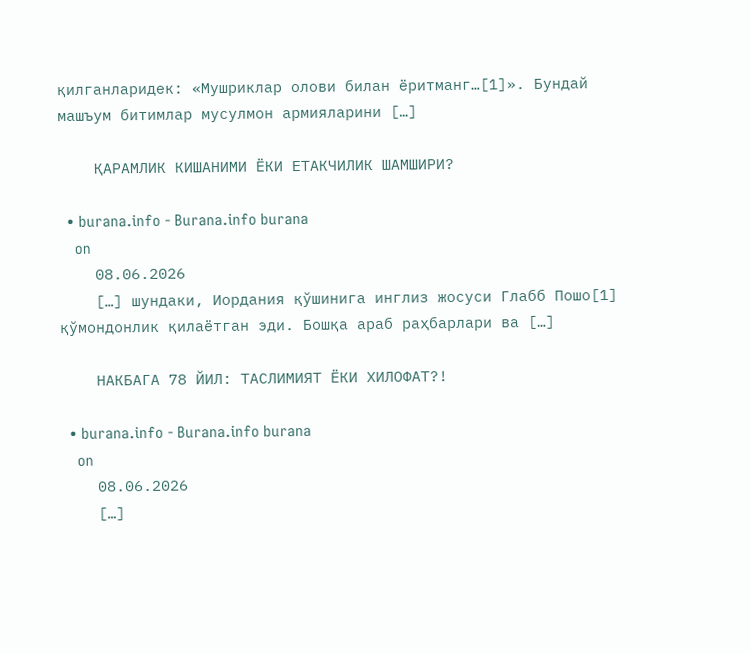қилганларидек: «Мушриклар олови билан ёритманг…[1]». Бундай машъум битимлар мусулмон армияларини […]

    ҚАРАМЛИК КИШАНИМИ ЁКИ ЕТАКЧИЛИК ШАМШИРИ?

  • burana.info - Burana.info burana
    on
    08.06.2026
    […] шундаки, Иордания қўшинига инглиз жосуси Глабб Пошо[1] қўмондонлик қилаётган эди. Бошқа араб раҳбарлари ва […]

    НАКБАГА 78 ЙИЛ: ТАСЛИМИЯТ ЁКИ ХИЛОФАТ?!

  • burana.info - Burana.info burana
    on
    08.06.2026
    […]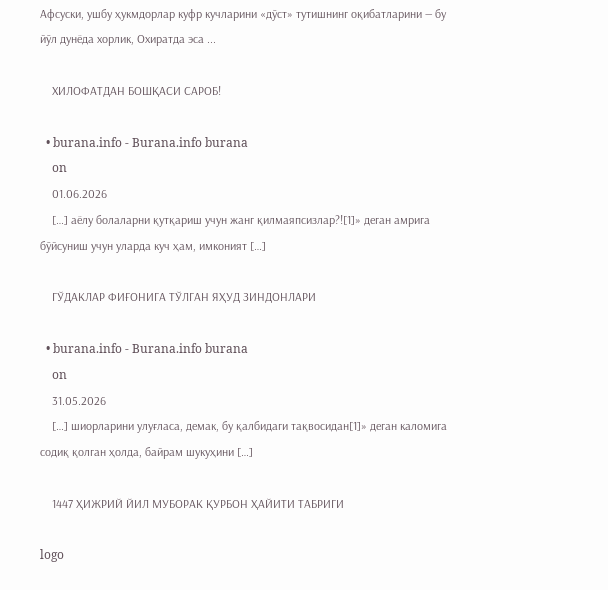Афсуски, ушбу ҳукмдорлар куфр кучларини «дўст» тутишнинг оқибатларини — бу йўл дунёда хорлик, Охиратда эса ...

    ХИЛОФАТДАН БОШҚАСИ САРОБ!

  • burana.info - Burana.info burana
    on
    01.06.2026
    […] аёлу болаларни қутқариш учун жанг қилмаяпсизлар?![1]» деган амрига бўйсуниш учун уларда куч ҳам, имконият […]

    ГЎДАКЛАР ФИҒОНИГА ТЎЛГАН ЯҲУД ЗИНДОНЛАРИ

  • burana.info - Burana.info burana
    on
    31.05.2026
    […] шиорларини улуғласа, демак, бу қалбидаги тақвосидан[1]» деган каломига содиқ қолган ҳолда, байрам шукуҳини […]

    1447 ҲИЖРИЙ ЙИЛ МУБОРАК ҚУРБОН ҲАЙИТИ ТАБРИГИ

logo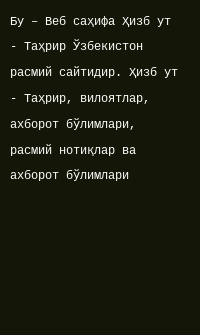Бу – Веб саҳифа Ҳизб ут - Таҳрир Ўзбекистон расмий сайтидир. Ҳизб ут - Таҳрир, вилоятлар, ахборот бўлимлари, расмий нотиқлар ва ахборот бўлимлари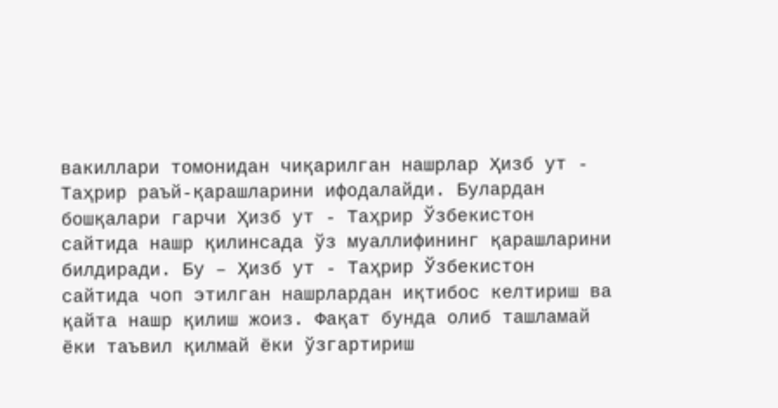вакиллари томонидан чиқарилган нашрлар Ҳизб ут - Таҳрир раъй-қарашларини ифодалайди. Булардан бошқалари гарчи Ҳизб ут - Таҳрир Ўзбекистон сайтида нашр қилинсада ўз муаллифининг қарашларини билдиради. Бу – Ҳизб ут - Таҳрир Ўзбекистон сайтида чоп этилган нашрлардан иқтибос келтириш ва қайта нашр қилиш жоиз. Фақат бунда олиб ташламай ёки таъвил қилмай ёки ўзгартириш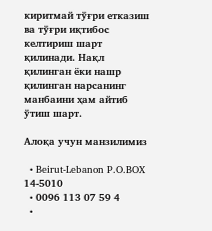киритмай тўғри етказиш ва тўғри иқтибос келтириш шарт қилинади. Нақл қилинган ёки нашр қилинган нарсанинг манбаини ҳам айтиб ўтиш шарт.

Алоқа учун манзилимиз

  • Beirut-Lebanon P.O.BOX 14-5010
  • 0096 113 07 59 4
  •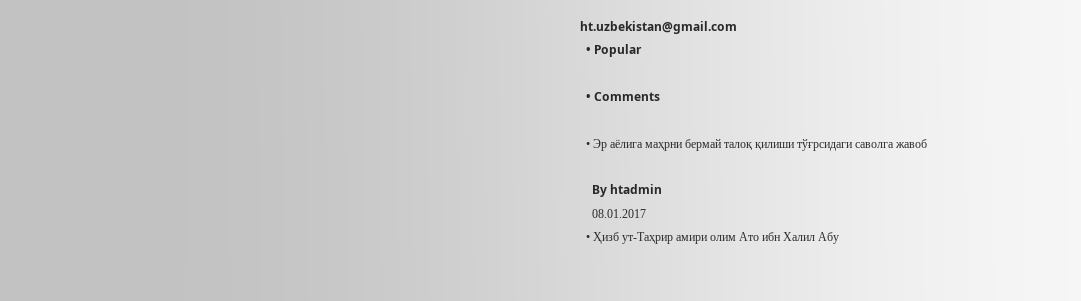ht.uzbekistan@gmail.com
  • Popular

  • Comments

  • Эр аёлига маҳрни бермай талоқ қилиши тўғрсидаги саволга жавоб

    By htadmin
    08.01.2017
  • Ҳизб ут-Таҳрир амири олим Ато ибн Халил Абу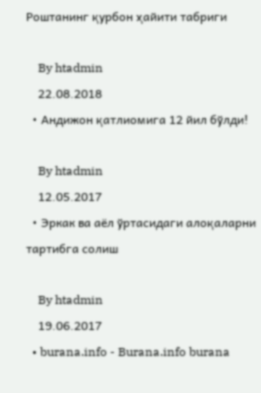Роштанинг қурбон ҳайити табриги

    By htadmin
    22.08.2018
  • Андижон қатлиомига 12 йил бўлди!

    By htadmin
    12.05.2017
  • Эркак ва аёл ўртасидаги алоқаларни тартибга солиш

    By htadmin
    19.06.2017
  • burana.info - Burana.info burana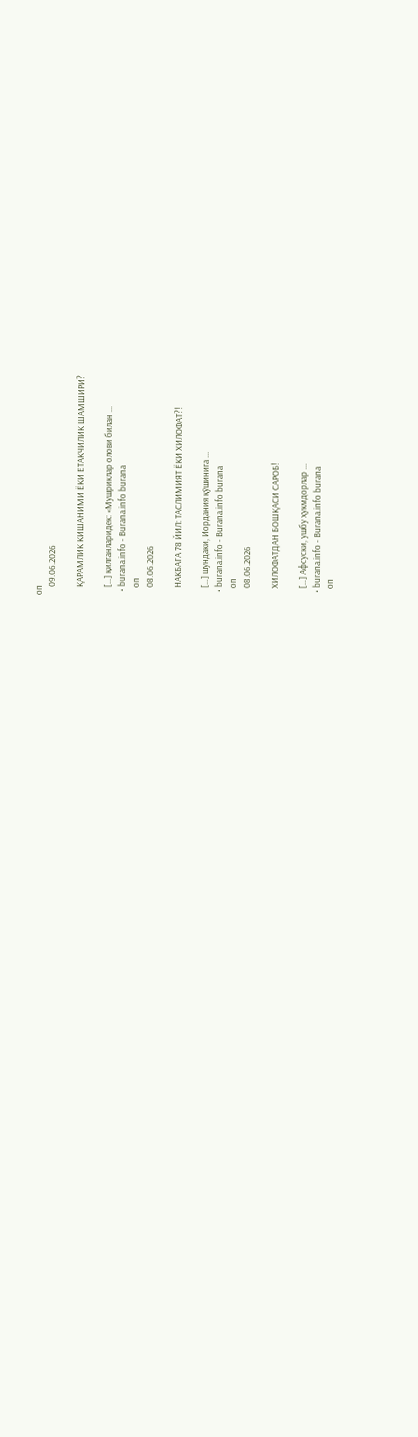on
    09.06.2026

    ҚАРАМЛИК КИШАНИМИ ЁКИ ЕТАКЧИЛИК ШАМШИРИ?

    […] қилганларидек: «Мушриклар олови билан ...
  • burana.info - Burana.info burana
    on
    08.06.2026

    НАКБАГА 78 ЙИЛ: ТАСЛИМИЯТ ЁКИ ХИЛОФАТ?!

    […] шундаки, Иордания қўшинига ...
  • burana.info - Burana.info burana
    on
    08.06.2026

    ХИЛОФАТДАН БОШҚАСИ САРОБ!

    […] Афсуски, ушбу ҳукмдорлар ...
  • burana.info - Burana.info burana
    on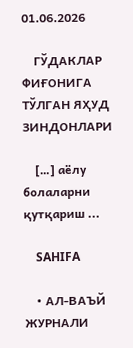01.06.2026

    ГЎДАКЛАР ФИҒОНИГА ТЎЛГАН ЯҲУД ЗИНДОНЛАРИ

    […] аёлу болаларни қутқариш ...

    SAHIFA

    • АЛ-ВАЪЙ ЖУРНАЛИ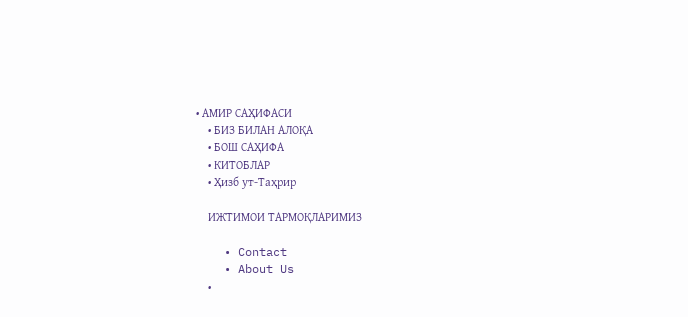• АМИР САҲИФАСИ
    • БИЗ БИЛАН АЛОҚА
    • БОШ САҲИФА
    • КИТОБЛАР
    • Ҳизб ут-Таҳрир

    ИЖТИМОИ ТАРМОҚЛАРИМИЗ

    • Contact
    • About Us
    •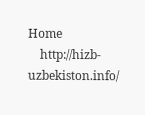Home
    http://hizb-uzbekiston.info/